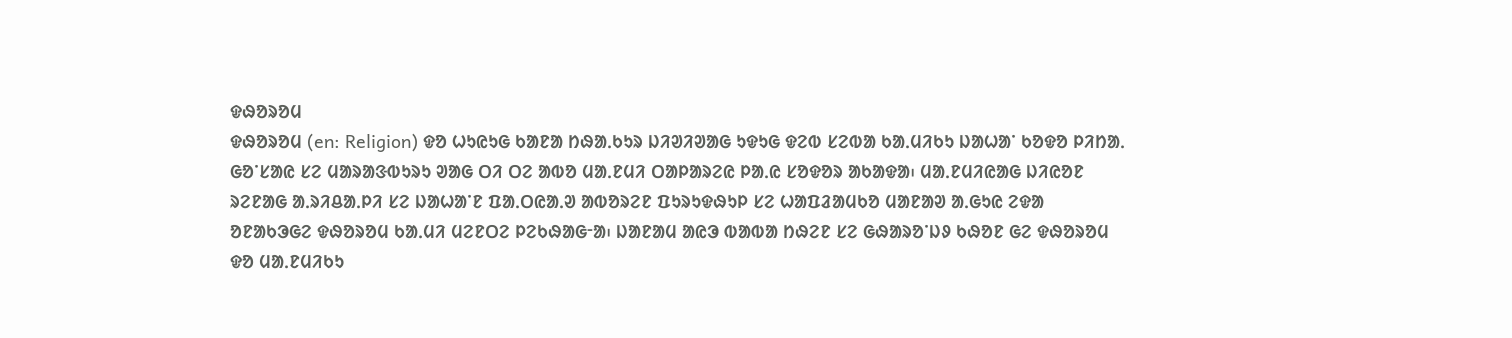ᱫᱷᱚᱨᱚᱢ
ᱫᱷᱚᱨᱚᱢ (en: Religion) ᱫᱚ ᱦᱩᱭᱩᱜ ᱠᱟᱱᱟ ᱴᱷᱟᱹᱠᱩᱨ ᱡᱤᱣᱤᱣᱟᱜ ᱩᱫᱩᱜ ᱫᱮᱵ ᱥᱮᱵᱟ ᱠᱟᱹᱢᱤᱠᱩ ᱡᱟᱦᱟᱸ ᱠᱚᱫᱚ ᱞᱤᱴᱟᱹ ᱜᱚᱸᱥᱟᱭ ᱥᱮ ᱢᱟᱨᱟᱝᱵᱩᱨᱩ ᱣᱟᱜ ᱛᱤ ᱛᱮ ᱟᱵᱚ ᱢᱟᱹᱱᱢᱤ ᱛᱟᱞᱟᱨᱮᱭ ᱞᱟᱹᱭ ᱥᱚᱫᱚᱨ ᱟᱠᱟᱫᱟ᱾ ᱢᱟᱹᱱᱢᱤᱭᱟᱜ ᱡᱤᱭᱚᱱ ᱨᱮᱱᱟᱜ ᱟᱹᱨᱤᱪᱟᱹᱞᱤ ᱥᱮ ᱡᱟᱦᱟᱸᱱ ᱯᱟᱹᱛᱭᱟᱹᱣ ᱟᱵᱚᱨᱮᱱ ᱯᱩᱨᱩᱫᱷᱩᱞ ᱥᱮ ᱦᱟᱯᱲᱟᱢᱠᱚ ᱢᱟᱱᱟᱣ ᱟᱹᱜᱩᱭ ᱮᱫᱟ ᱚᱱᱟᱠᱳᱜᱮ ᱫᱷᱚᱨᱚᱢ ᱠᱟᱹᱢᱤ ᱢᱮᱱᱛᱮ ᱞᱮᱠᱷᱟᱜᱼᱟ᱾ ᱡᱟᱱᱟᱢ ᱟᱭᱳ ᱵᱟᱵᱟ ᱴᱷᱮᱱ ᱥᱮ ᱜᱷᱟᱨᱚᱸᱡᱽ ᱠᱷᱚᱱ ᱜᱮ ᱫᱷᱚᱨᱚᱢ ᱫᱚ ᱢᱟᱹᱱᱢᱤᱠᱩ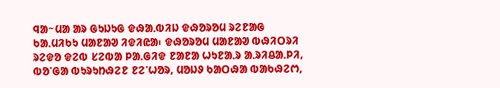ᱧᱟᱻᱢᱟ ᱟᱨ ᱜᱩᱡᱩᱜ ᱫᱷᱟᱹᱵᱤᱡ ᱫᱷᱚᱨᱚᱢ ᱨᱮᱱᱟᱜ ᱠᱟᱹᱢᱤᱠᱩ ᱢᱟᱱᱟᱣ ᱤᱫᱤᱭᱟ᱾ ᱫᱷᱚᱨᱚᱢ ᱢᱟᱱᱟᱣ ᱵᱷᱤᱛᱨᱤ ᱨᱮᱫᱚ ᱫᱮᱵ ᱥᱮᱵᱟ ᱞᱟᱹᱜᱤᱫ ᱱᱟᱱᱟ ᱦᱩᱱᱟᱹᱨ ᱟᱹᱨᱤᱪᱟᱹᱞᱤ, ᱵᱚᱸᱜᱟ ᱵᱩᱨᱩᱴᱷᱮᱱ ᱱᱮᱸᱦᱚᱨ, ᱢᱚᱡᱽ ᱠᱟᱛᱷᱟ ᱵᱟᱠᱷᱮᱬ,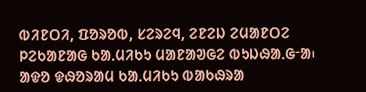ᱵᱤᱱᱛᱤ, ᱯᱚᱨᱚᱵ, ᱥᱮᱨᱮᱧ, ᱮᱱᱮᱡ ᱮᱢᱟᱱᱛᱮ ᱞᱮᱠᱟᱱᱟᱜ ᱠᱟᱹᱢᱤᱠᱩ ᱢᱟᱱᱟᱣᱜᱮ ᱵᱩᱡᱷᱟᱹᱜᱼᱟ᱾ ᱟᱫᱚ ᱫᱷᱚᱨᱟᱢ ᱠᱟᱹᱢᱤᱠᱩ ᱵᱟᱠᱷᱨᱟ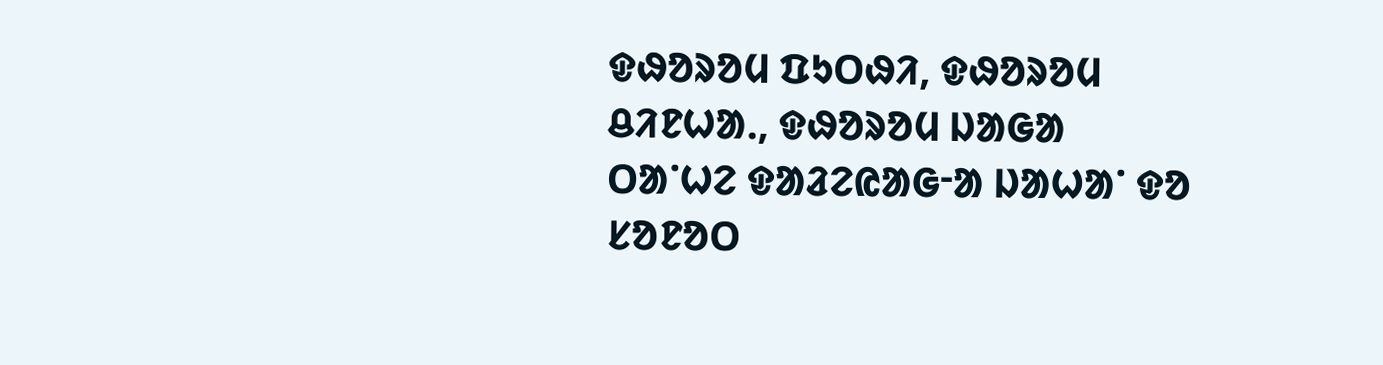ᱫᱷᱚᱨᱚᱢ ᱯᱩᱛᱷᱤ, ᱫᱷᱚᱨᱚᱢ ᱪᱤᱱᱦᱟᱹ, ᱫᱷᱚᱨᱚᱢ ᱡᱟᱜᱟ ᱛᱟᱸᱦᱮ ᱫᱟᱲᱮᱭᱟᱜᱼᱟ ᱡᱟᱦᱟᱸ ᱫᱚ ᱥᱚᱱᱚᱛ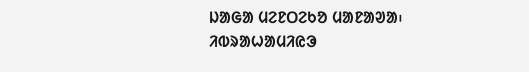ᱡᱟᱜᱟ ᱢᱮᱱᱛᱮᱠᱚ ᱢᱟᱱᱟᱣᱟ᱾
ᱤᱵᱨᱟᱦᱟᱢᱤᱭᱳ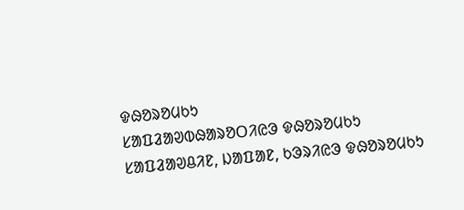ᱫᱷᱚᱨᱚᱢᱠᱩ
ᱥᱟᱯᱲᱟᱣᱵᱷᱟᱨᱚᱛᱤᱭᱳ ᱫᱷᱚᱨᱚᱢᱠᱩ
ᱥᱟᱯᱲᱟᱣᱪᱤᱱ, ᱡᱟᱯᱟᱱ, ᱠᱳᱨᱤᱭᱳ ᱫᱷᱚᱨᱚᱢᱠᱩ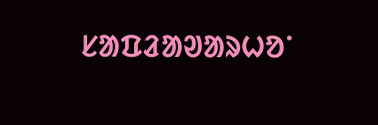ᱥᱟᱯᱲᱟᱣᱟᱨᱦᱚᱸ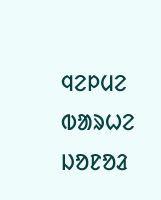ᱧᱮᱞᱢᱮ
ᱵᱟᱨᱦᱮ ᱡᱚᱱᱚᱲ